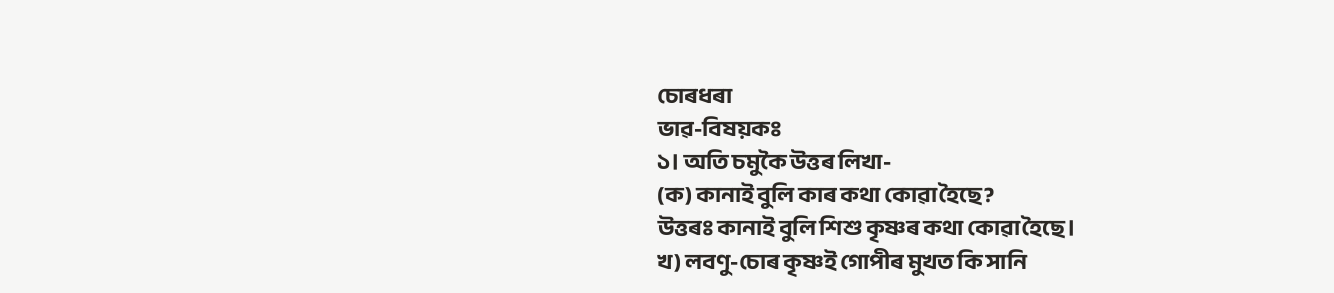চোৰধৰা
ভাৱ-বিষয়কঃ
১। অতি চমুকৈ উত্তৰ লিখা-
(ক) কানাই বুলি কাৰ কথা কোৱা হৈছে?
উত্তৰঃ কানাই বুলি শিশু কৃষ্ণৰ কথা কোৱা হৈছে।
খ) লবণু-চোৰ কৃষ্ণই গোপীৰ মুখত কি সানি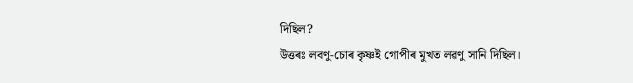দিছিল?
উত্তৰঃ লবণু-চোৰ কৃষ্ণই গোপীৰ মুখত লৱণু সানি দিছিল।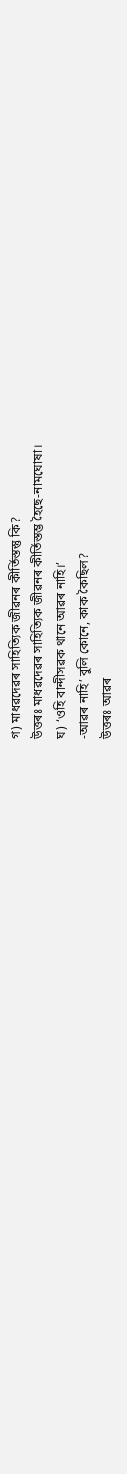গ) মাধৱদেৱৰ সাহিত্যিক জীৱনৰ কীর্তিস্তস্তু কি?
উত্তৰঃ মাধৱদেৱৰ সাহিত্যিক জীৱনৰ কীর্তিস্তম্ভ হৈছে-নামঘোষা।
ঘ) ‘ওহি বান্দীসৱক থানে আৱৰ নাহি।’
-আৱৰ নাহি’ বুলি কোনে, কাক কৈছিল?
উত্তৰঃ আৱৰ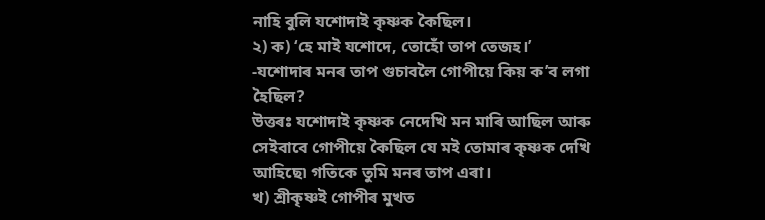নাহি বুলি যশোদাই কৃষ্ণক কৈছিল।
২) ক) ‘হে মাই যশোদে, তোহোঁ তাপ তেজহ।’
-যশোদাৰ মনৰ তাপ গুচাবলৈ গোপীয়ে কিয় ক’ব লগা হৈছিল?
উত্তৰঃ যশোদাই কৃষ্ণক নেদেখি মন মাৰি আছিল আৰু সেইবাবে গোপীয়ে কৈছিল যে মই তোমাৰ কৃষ্ণক দেখি আহিছে৷ গতিকে তুমি মনৰ তাপ এৰা।
খ) শ্রীকৃষ্ণই গোপীৰ মুখত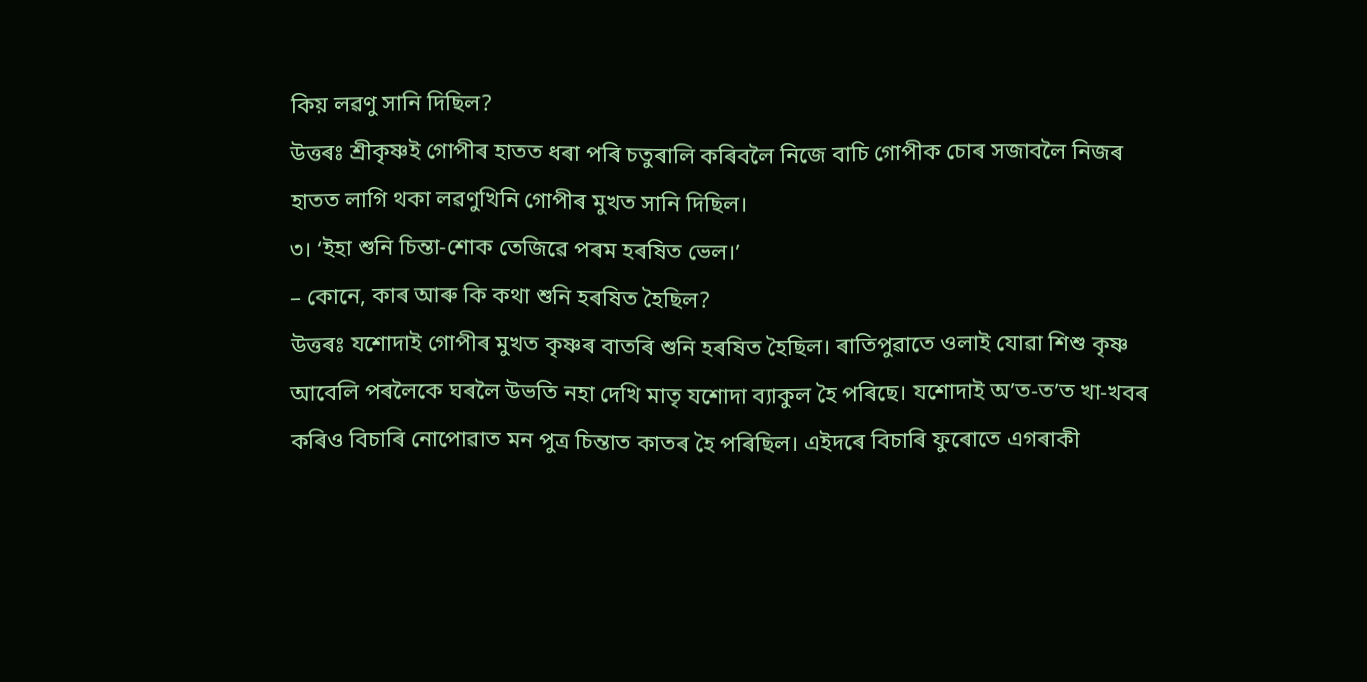কিয় লৱণু সানি দিছিল?
উত্তৰঃ শ্ৰীকৃষ্ণই গোপীৰ হাতত ধৰা পৰি চতুৰালি কৰিবলৈ নিজে বাচি গোপীক চোৰ সজাবলৈ নিজৰ হাতত লাগি থকা লৱণুখিনি গোপীৰ মুখত সানি দিছিল।
৩। ‘ইহা শুনি চিন্তা-শোক তেজিৱে পৰম হৰষিত ভেল।’
– কোনে, কাৰ আৰু কি কথা শুনি হৰষিত হৈছিল?
উত্তৰঃ যশোদাই গোপীৰ মুখত কৃষ্ণৰ বাতৰি শুনি হৰষিত হৈছিল। ৰাতিপুৱাতে ওলাই যোৱা শিশু কৃষ্ণ আবেলি পৰলৈকে ঘৰলৈ উভতি নহা দেখি মাতৃ যশোদা ব্যাকুল হৈ পৰিছে। যশোদাই অ’ত-ত’ত খা-খবৰ কৰিও বিচাৰি নোপোৱাত মন পুত্ৰ চিন্তাত কাতৰ হৈ পৰিছিল। এইদৰে বিচাৰি ফুৰোতে এগৰাকী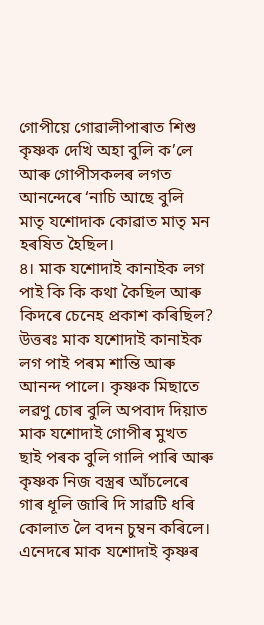গোপীয়ে গোৱালীপাৰাত শিশু কৃষ্ণক দেখি অহা বুলি ক’লে আৰু গোপীসকলৰ লগত আনন্দেৰে ‘নাচি আছে বুলি মাতৃ যশোদাক কোৱাত মাতৃ মন হৰষিত হৈছিল।
৪। মাক যশোদাই কানাইক লগ পাই কি কি কথা কৈছিল আৰু কিদৰে চেনেহ প্রকাশ কৰিছিল?
উত্তৰঃ মাক যশোদাই কানাইক লগ পাই পৰম শান্তি আৰু আনন্দ পালে। কৃষ্ণক মিছাতে লৱণু চোৰ বুলি অপবাদ দিয়াত মাক যশোদাই গোপীৰ মুখত ছাই পৰক বুলি গালি পাৰি আৰু কৃষ্ণক নিজ বস্ত্ৰৰ আঁচলেৰে গাৰ ধূলি জাৰি দি সাৱটি ধৰি কোলাত লৈ বদন চুম্বন কৰিলে। এনেদৰে মাক যশোদাই কৃষ্ণৰ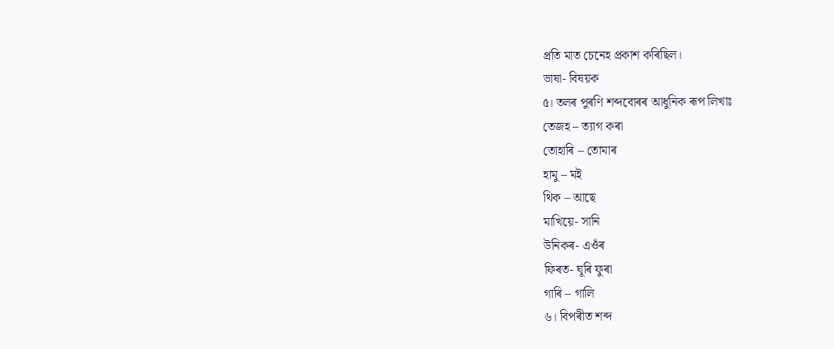প্রতি মাত চেনেহ প্রকাশ কৰিছিল।
ভাষা- বিষয়ক
৫। তলৰ পুৰণি শব্দবোৰৰ আধুনিক ৰূপ লিখাঃ
তেজহ – ত্যাগ কৰা
তোহাৰি – তোমাৰ
হামু – মই
থিক – আছে
মাখিয়ে- সানি
উনিকৰ- এওঁৰ
ফিৰত- ঘূৰি ফুৰা
গাৰি – গালি
৬। বিপৰীত শব্দ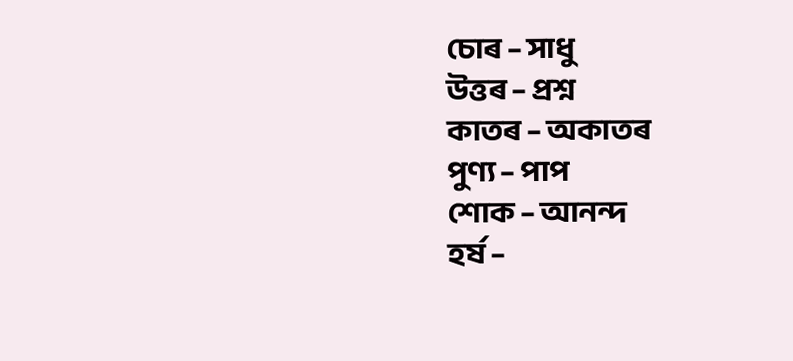চোৰ – সাধু
উত্তৰ – প্রশ্ন
কাতৰ – অকাতৰ
পুণ্য – পাপ
শোক – আনন্দ
হর্ষ –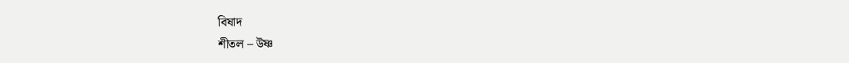বিষাদ
শীতল – উষ্ণ